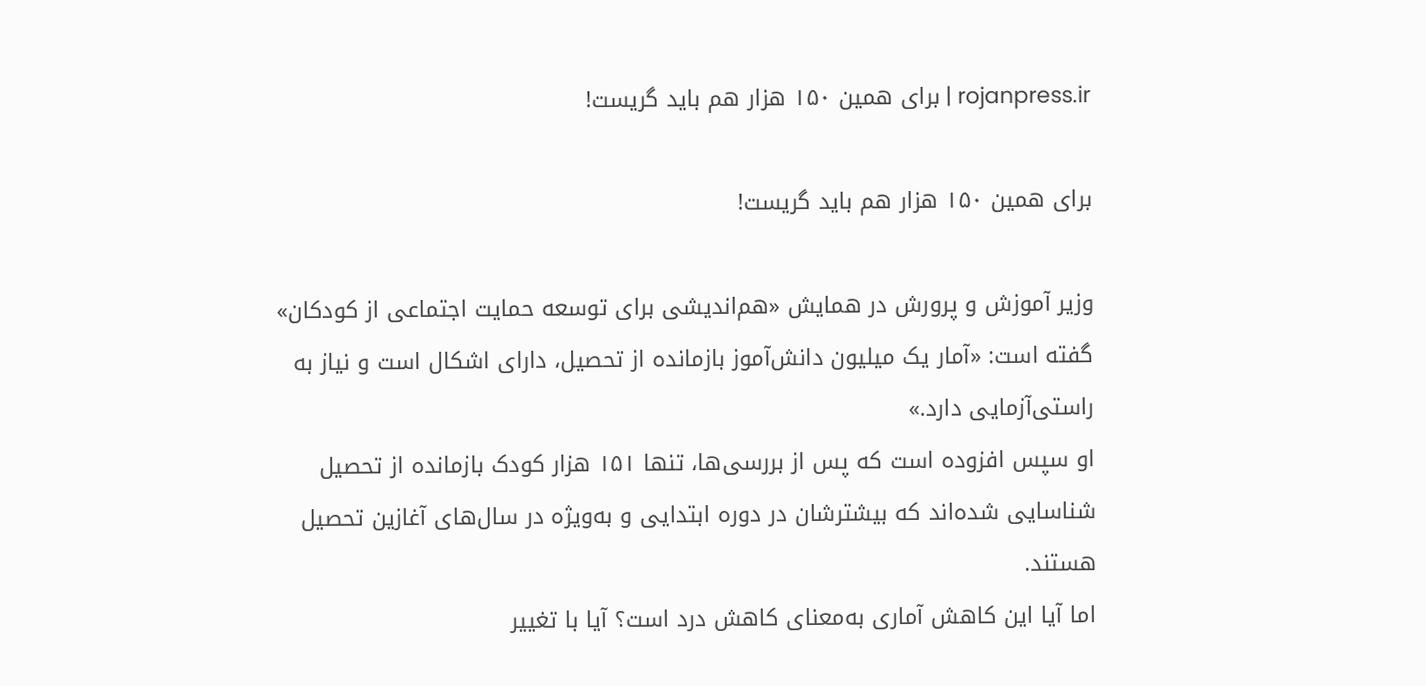rojanpress.ir | برای همین ۱۵۰ هزار هم باید گریست!

برای همین ۱۵۰ هزار هم باید گریست!

وزیر آموزش و پرورش در همایش «هم‌اندیشی برای توسعه حمایت اجتماعی از کودکان» گفته است: «آمار یک میلیون دانش‌آموز بازمانده از تحصیل، دارای اشکال است و نیاز به راستی‌آزمایی دارد.»
او سپس افزوده است که پس از بررسی‌ها، تنها ۱۵۱ هزار کودک بازمانده از تحصیل شناسایی شده‌اند که بیشترشان در دوره ابتدایی و به‌ویژه در سال‌های آغازین تحصیل هستند.
اما آیا این کاهش آماری به‌معنای کاهش درد است؟ آیا با تغییر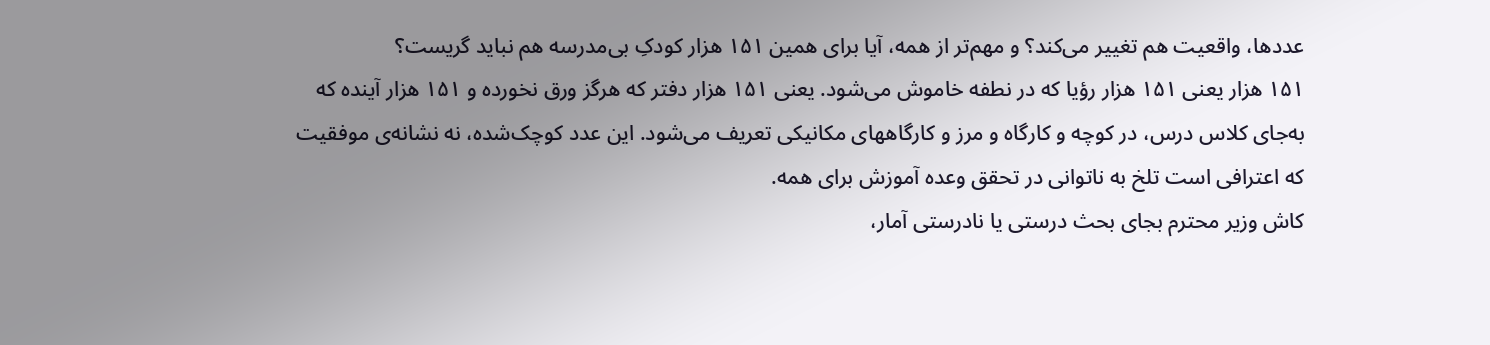عددها، واقعیت هم تغییر می‌کند؟ و مهم‌تر از همه، آیا برای همین ۱۵۱ هزار کودکِ بی‌مدرسه هم نباید گریست؟
۱۵۱ هزار یعنی ۱۵۱ هزار رؤیا که در نطفه خاموش می‌شود. یعنی ۱۵۱ هزار دفتر که هرگز ورق نخورده و ۱۵۱ هزار آینده که به‌جای کلاس درس، در کوچه و کارگاه و مرز و کارگاههای مکانیکی تعریف می‌شود. این عدد کوچک‌شده، نه نشانه‌ی موفقیت که اعترافی است تلخ به ناتوانی در تحقق وعده‌ آموزش برای همه.
کاش وزیر محترم بجای بحث درستی یا نادرستی آمار،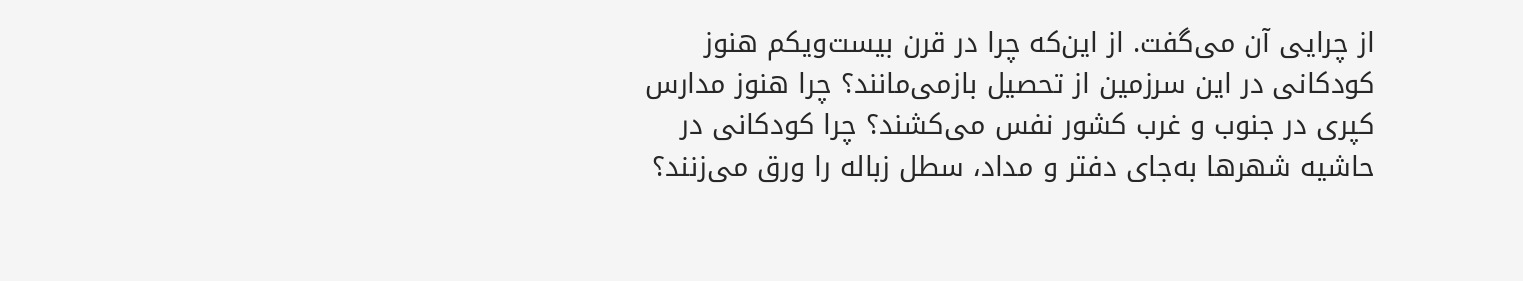از چرایی آن می‌گفت. از این‌که چرا در قرن بیست‌ویکم هنوز کودکانی در این سرزمین از تحصیل بازمی‌مانند؟ چرا هنوز مدارس کپری در جنوب و غرب کشور نفس می‌کشند؟ چرا کودکانی در حاشیه شهرها به‌جای دفتر و مداد، سطل زباله را ورق می‌زنند؟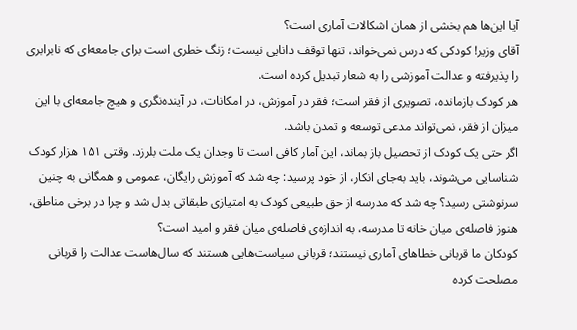آیا این‌ها هم بخشی از همان اشکالات آماری است؟
آقای وزیر! کودکی که درس نمی‌خواند، تنها توقف دانایی نیست؛ زنگ خطری است برای جامعه‌ای که نابرابری را پذیرفته و عدالت آموزشی را به شعار تبدیل کرده است.
هر کودک بازمانده، تصویری از فقر است؛ فقر در آموزش، در امکانات، در آینده‌نگری و هیچ جامعه‌ای با این میزان از فقر، نمی‌تواند مدعی توسعه و تمدن باشد.
اگر حتی یک کودک از تحصیل باز بماند، این آمار کافی است تا وجدان یک ملت بلرزد. وقتی ۱۵۱ هزار کودک شناسایی می‌شوند، باید به‌جای انکار، از خود پرسید: چه شد که آموزش رایگان، عمومی و همگانی به چنین سرنوشتی رسید؟ چه شد که مدرسه از حق طبیعی کودک به امتیازی طبقاتی بدل شد و چرا در برخی مناطق، هنوز فاصله‌ی میان خانه تا مدرسه، به اندازه‌ی فاصله‌ی میان فقر و امید است؟
کودکان ما قربانی خطاهای آماری نیستند؛ قربانی سیاست‌هایی‌ هستند که سال‌هاست عدالت را قربانی مصلحت کرده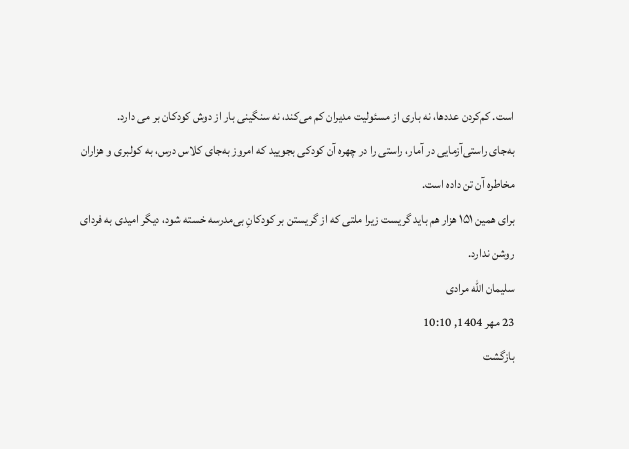است. کم‌کردن عددها، نه باری از مسئولیت مدیران کم می‌کند، نه سنگینی بار از دوش کودکان بر می دارد.
به‌جای راستی‌آزمایی در آمار، راستی را در چهره‌ آن کودکی بجویید که امروز به‌جای کلاس درس، به کولبری و هزاران مخاطره آن تن داده است.
برای همین ۱۵۱ هزار هم باید گریست زیرا ملتی که از گریستن بر کودکانِ بی‌مدرسه خسته شود، دیگر امیدی به فردای روشن ندارد.
سلیمان‌ اللّه مرادی
23 مهر 1404, 10:10
بازگشت